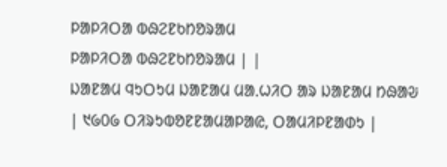ᱞᱟᱞᱤᱛᱟ ᱵᱷᱮᱱᱠᱴᱚᱨᱟᱢ
ᱞᱟᱞᱤᱛᱟ ᱵᱷᱮᱱᱠᱴᱚᱨᱟᱢ | |
ᱡᱟᱱᱟᱢ ᱧᱩᱛᱩᱢ ᱡᱟᱱᱟᱢ ᱢᱟᱹᱦᱤᱛ ᱟᱨ ᱡᱟᱱᱟᱢ ᱴᱷᱟᱶ | ᱑᱙᱐᱙ ᱛᱤᱨᱩᱵᱚᱱᱱᱟᱢᱟᱞᱟᱭ, ᱛᱟᱢᱤᱞᱱᱟᱰᱩ |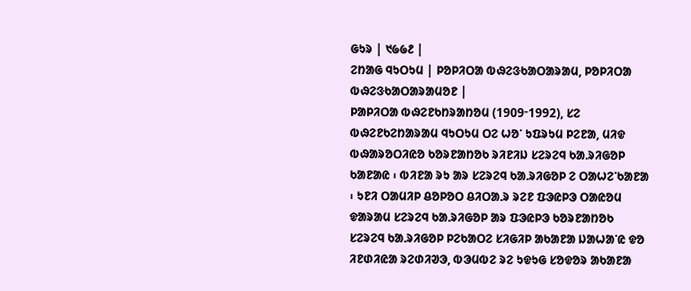ᱜᱩᱨ | ᱑᱙᱙᱒ |
ᱮᱴᱟᱜ ᱧᱩᱛᱩᱢ | ᱞᱚᱞᱤᱛᱟ ᱵᱷᱮᱝᱠᱟᱛᱟᱨᱟᱢ, ᱞᱚᱞᱤᱛᱟ ᱵᱷᱮᱝᱠᱟᱛᱟᱨᱟᱢᱚᱱ |
ᱞᱟᱞᱤᱛᱟ ᱵᱷᱮᱱᱠᱴᱨᱟᱴᱚᱢ (1909ᱼ1992), ᱥᱮ ᱵᱷᱮᱱᱠᱮᱴᱟᱨᱟᱢ ᱧᱩᱛᱩᱢ ᱛᱮ ᱦᱚᱸ ᱩᱯᱨᱩᱢ ᱞᱮᱱᱟ, ᱢᱤᱫ ᱵᱷᱟᱨᱚᱛᱤᱭᱚ ᱠᱚᱨᱱᱟᱴᱚᱠ ᱨᱤᱱᱤᱡ ᱥᱮᱨᱮᱧ ᱠᱟᱹᱨᱤᱜᱚᱞ ᱠᱟᱱᱟᱭ ᱾ ᱵᱤᱱᱟ ᱨᱩ ᱟᱨ ᱥᱮᱨᱮᱧ ᱠᱟᱹᱨᱤᱜᱚᱞ ᱮ ᱛᱟᱦᱮᱸᱠᱟᱱᱟ ᱾ ᱩᱱᱤ ᱛᱟᱢᱤᱞ ᱪᱚᱞᱚᱛ ᱪᱤᱛᱟᱹᱨ ᱨᱮᱱ ᱯᱳᱭᱞᱳ ᱛᱟᱭᱚᱢ ᱫᱟᱨᱟᱢ ᱥᱮᱨᱮᱧ ᱠᱟᱹᱨᱤᱜᱚᱞ ᱟᱨ ᱯᱳᱭᱞᱳ ᱠᱚᱨᱱᱟᱴᱚᱠ ᱥᱮᱨᱮᱧ ᱠᱟᱹᱨᱤᱜᱚᱞ ᱞᱮᱠᱟᱛᱮ ᱥᱤᱜᱤᱞ ᱟᱠᱟᱱᱟ ᱡᱟᱦᱟᱸᱭ ᱫᱚ ᱤᱱᱰᱤᱭᱟ ᱨᱮᱰᱤᱣᱳ, ᱵᱳᱢᱵᱮ ᱨᱮ ᱩᱫᱩᱜ ᱥᱚᱫᱚᱨ ᱟᱠᱟᱱᱟ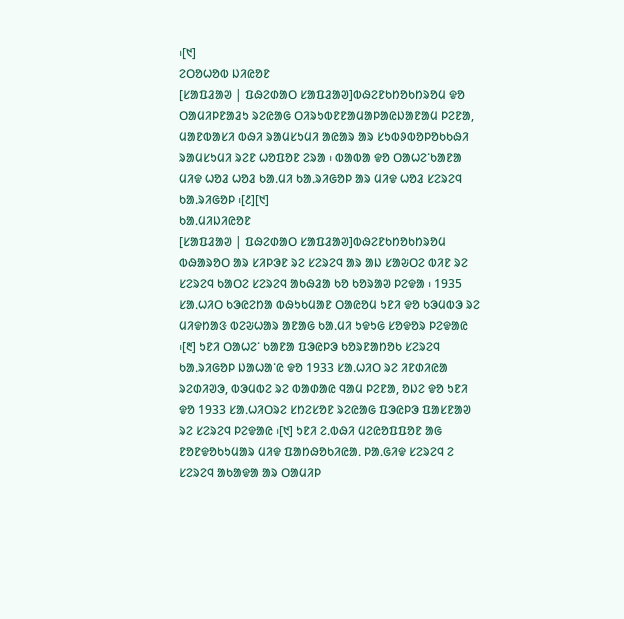᱾[᱑]
ᱮᱛᱚᱦᱚᱵ ᱡᱤᱭᱚᱱ
[ᱥᱟᱯᱲᱟᱣ | ᱯᱷᱮᱰᱟᱛ ᱥᱟᱯᱲᱟᱣ]ᱵᱷᱮᱱᱠᱴᱚᱠᱴᱨᱚᱢ ᱫᱚ ᱛᱟᱢᱤᱞᱱᱟᱲᱩ ᱨᱮᱭᱟᱜ ᱛᱤᱨᱩᱵᱱᱱᱟᱢᱟᱞᱟᱭᱡᱟᱱᱟᱢ ᱞᱮᱱᱟ, ᱢᱟᱱᱵᱟᱥᱤ ᱵᱷᱤ ᱨᱟᱢᱥᱩᱢᱤ ᱟᱭᱟᱨ ᱟᱨ ᱥᱩᱵᱽᱵᱚᱞᱚᱠᱠᱷᱤ ᱨᱟᱢᱥᱩᱢᱤ ᱨᱮᱱ ᱦᱚᱯᱚᱱ ᱮᱨᱟ ᱾ ᱵᱟᱵᱟ ᱫᱚ ᱛᱟᱦᱮᱸᱠᱟᱱᱟ ᱢᱤᱫ ᱦᱚᱲ ᱦᱚᱲ ᱠᱟᱹᱢᱤ ᱠᱟᱹᱨᱤᱜᱚᱞ ᱟᱨ ᱢᱤᱫ ᱦᱚᱲ ᱥᱮᱨᱮᱧ ᱠᱟᱹᱨᱤᱜᱚᱞ ᱾[᱒][᱑]
ᱠᱟᱹᱢᱤᱡᱤᱭᱚᱱ
[ᱥᱟᱯᱲᱟᱣ | ᱯᱷᱮᱰᱟᱛ ᱥᱟᱯᱲᱟᱣ]ᱵᱷᱮᱱᱠᱴᱚᱠᱴᱨᱚᱢ ᱵᱷᱟᱨᱚᱛ ᱟᱨ ᱥᱤᱞᱳᱱ ᱨᱮ ᱥᱮᱨᱮᱧ ᱟᱨ ᱟᱡ ᱥᱟᱶᱛᱮ ᱵᱤᱱ ᱨᱮ ᱥᱮᱨᱮᱧ ᱠᱟᱛᱮ ᱥᱮᱨᱮᱧ ᱟᱠᱷᱲᱟ ᱠᱚ ᱠᱚᱨᱟᱣ ᱞᱮᱫᱟ ᱾ 1935 ᱥᱟᱹᱦᱤᱛ ᱠᱳᱭᱮᱴᱟ ᱵᱷᱩᱠᱢᱟᱱ ᱛᱟᱭᱚᱢ ᱩᱱᱤ ᱫᱚ ᱠᱳᱢᱵᱳ ᱨᱮ ᱢᱤᱫᱴᱟᱝ ᱵᱮᱶᱦᱟᱨ ᱟᱱᱟᱜ ᱠᱟᱹᱢᱤ ᱩᱫᱩᱜ ᱥᱚᱫᱚᱨ ᱞᱮᱫᱟᱭ ᱾[᱓] ᱩᱱᱤ ᱛᱟᱦᱮᱸ ᱠᱟᱱᱟ ᱯᱳᱭᱞᱳ ᱠᱚᱨᱱᱟᱴᱚᱠ ᱥᱮᱨᱮᱧ ᱠᱟᱹᱨᱤᱜᱚᱞ ᱡᱟᱦᱟᱸᱭ ᱫᱚ 1933 ᱥᱟᱹᱦᱤᱛ ᱨᱮ ᱤᱱᱰᱤᱭᱟ ᱨᱮᱰᱤᱣᱳ, ᱵᱳᱢᱵᱮ ᱨᱮ ᱵᱟᱰᱟᱭ ᱧᱟᱢ ᱞᱮᱱᱟ, ᱚᱡᱮ ᱫᱚ ᱩᱱᱤ ᱫᱚ 1933 ᱥᱟᱹᱦᱤᱛᱨᱮ ᱥᱴᱮᱥᱚᱱ ᱨᱮᱭᱟᱜ ᱯᱳᱭᱞᱳ ᱯᱟᱥᱱᱟᱣ ᱨᱮ ᱥᱮᱨᱮᱧ ᱞᱮᱫᱟᱭ ᱾[᱑] ᱩᱱᱤ ᱮᱹᱵᱷᱤ ᱢᱮᱭᱚᱯᱯᱚᱱ ᱟᱜ ᱱᱚᱱᱫᱚᱠᱩᱢᱟᱨ ᱢᱤᱫ ᱯᱟᱴᱷᱚᱠᱤᱭᱟᱹ ᱞᱟᱹᱜᱤᱫ ᱥᱮᱨᱮᱧ ᱮ ᱥᱮᱨᱮᱧ ᱟᱠᱟᱫᱟ ᱟᱨ ᱛᱟᱢᱤᱞ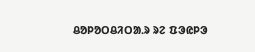ᱪᱚᱞᱚᱛᱪᱤᱛᱟᱹᱨ ᱨᱮ ᱯᱳᱭᱞᱳ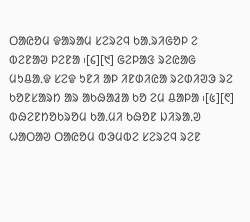ᱛᱟᱭᱚᱢ ᱫᱟᱨᱟᱢ ᱥᱮᱨᱮᱧ ᱠᱟᱹᱨᱤᱜᱚᱞ ᱮ ᱵᱮᱱᱟᱣ ᱞᱮᱱᱟ ᱾[᱔][᱑] ᱜᱮᱞᱟᱝ ᱨᱮᱭᱟᱜ ᱢᱩᱪᱟᱹᱫ ᱥᱮᱫ ᱩᱱᱤ ᱟᱞ ᱤᱱᱰᱤᱭᱟ ᱨᱮᱰᱤᱣᱳ ᱨᱮ ᱠᱚᱱᱥᱟᱨᱴ ᱟᱨ ᱟᱠᱷᱟᱲᱟ ᱠᱚ ᱮᱢ ᱪᱟᱞᱟ ᱾[᱕][᱖]
ᱵᱷᱮᱱᱴᱚᱠᱨᱚᱢ ᱠᱟᱹᱢᱤ ᱠᱷᱚᱱ ᱡᱤᱨᱟᱹᱣ ᱦᱟᱛᱟᱣ ᱛᱟᱭᱚᱢ ᱵᱳᱢᱵᱮ ᱥᱮᱨᱮᱧ ᱨᱮᱱ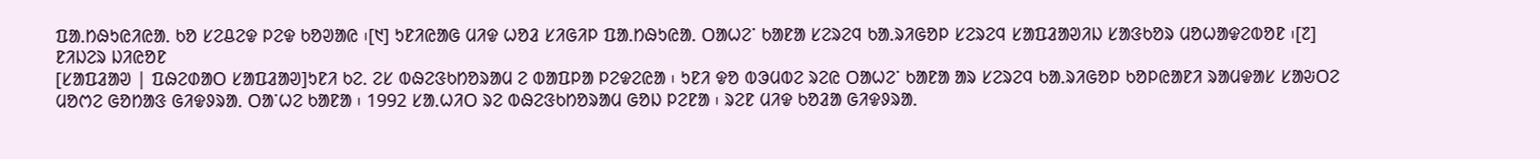ᱯᱟᱹᱴᱷᱩᱭᱤᱭᱟᱹ ᱠᱚ ᱥᱮᱪᱮᱫ ᱞᱮᱫ ᱠᱚᱣᱟᱭ ᱾[᱑] ᱩᱱᱤᱭᱟᱜ ᱢᱤᱫ ᱦᱚᱲ ᱥᱤᱜᱤᱞ ᱯᱟᱹᱴᱷᱩᱭᱟᱹ ᱛᱟᱦᱮᱸ ᱠᱟᱱᱟ ᱥᱮᱨᱮᱧ ᱠᱟᱹᱨᱤᱜᱚᱞ ᱥᱮᱨᱮᱧ ᱥᱟᱯᱲᱟᱣᱤᱡ ᱥᱟᱝᱠᱚᱨ ᱢᱚᱦᱟᱫᱮᱵᱚᱱ ᱾[᱗]
ᱱᱤᱡᱮᱨ ᱡᱤᱭᱚᱱ
[ᱥᱟᱯᱲᱟᱣ | ᱯᱷᱮᱰᱟᱛ ᱥᱟᱯᱲᱟᱣ]ᱩᱱᱤ ᱠᱮᱹ ᱮᱥ ᱵᱷᱮᱝᱠᱴᱚᱨᱟᱢ ᱮ ᱵᱟᱯᱞᱟ ᱞᱮᱫᱮᱭᱟ ᱾ ᱩᱱᱤ ᱫᱚ ᱵᱳᱢᱵᱮ ᱨᱮᱭ ᱛᱟᱦᱮᱸ ᱠᱟᱱᱟ ᱟᱨ ᱥᱮᱨᱮᱧ ᱠᱟᱹᱨᱤᱜᱚᱞ ᱠᱚᱞᱭᱟᱱᱤ ᱨᱟᱢᱫᱟᱥ ᱥᱟᱶᱛᱮ ᱢᱚᱬᱮ ᱜᱚᱴᱟᱝ ᱜᱤᱫᱽᱨᱟᱹ ᱛᱟᱸᱦᱮ ᱠᱟᱱᱟ ᱾ 1992 ᱥᱟᱹᱦᱤᱛ ᱨᱮ ᱵᱷᱮᱝᱠᱴᱚᱨᱟᱢ ᱜᱚᱡ ᱞᱮᱱᱟ ᱾ ᱨᱮᱱ ᱢᱤᱫ ᱠᱚᱲᱟ ᱜᱤᱫᱽᱨᱟᱹ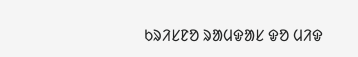ᱠᱨᱤᱥᱱᱚ ᱨᱟᱢᱫᱟᱥ ᱫᱚ ᱢᱤᱫ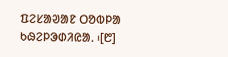ᱯᱮᱥᱟᱣᱟᱱ ᱛᱚᱵᱞᱟ ᱠᱷᱮᱞᱳᱰᱤᱭᱟᱹ ᱾[᱘]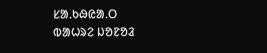ᱥᱟᱹᱠᱷᱭᱟᱹᱛ
ᱵᱟᱦᱨᱮ ᱡᱚᱱᱚᱲ